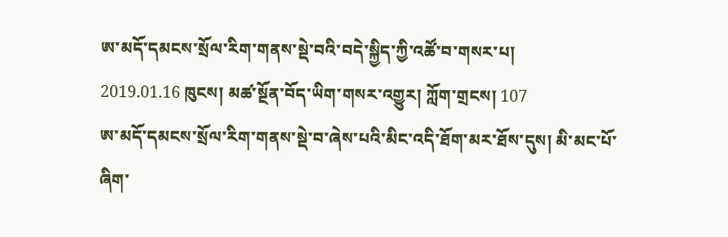ཨ་མདོ་དམངས་སྲོལ་རིག་གནས་སྡེ་བའི་བདེ་སྐྱིད་ཀྱི་འཚོ་བ་གསར་པ།
2019.01.16 ཁུངས། མཚ་སྔོན་བོད་ཡིག་གསར་འགྱུར། ཀློག་གྲངས། 107
ཨ་མདོ་དམངས་སྲོལ་རིག་གནས་སྡེ་བ་ཞེས་པའི་མིང་འདི་ཐོག་མར་ཐོས་དུས། མི་མང་པོ་ཞིག་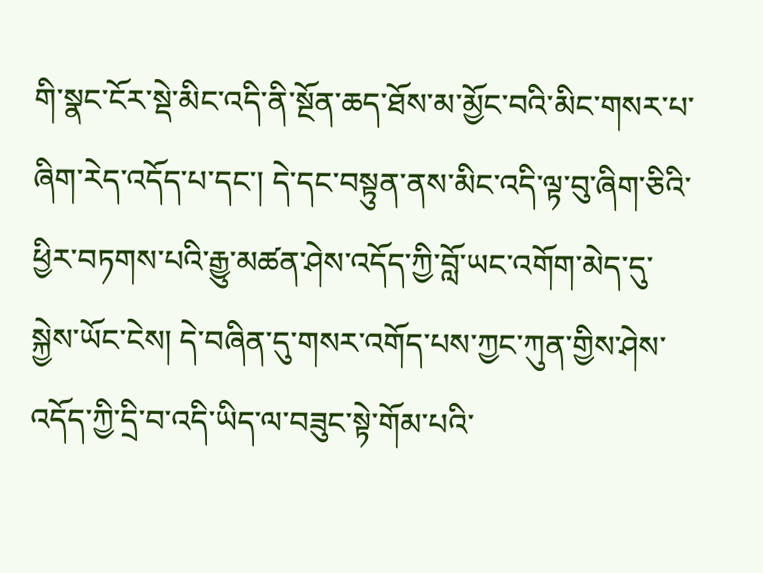གི་སྣང་ངོར་སྡེ་མིང་འདི་ནི་སྔོན་ཆད་ཐོས་མ་མྱོང་བའི་མིང་གསར་པ་ཞིག་རེད་འདོད་པ་དང་། དེ་དང་བསྟུན་ནས་མིང་འདི་ལྟ་བུ་ཞིག་ཅིའི་ཕྱིར་བཏགས་པའི་རྒྱུ་མཚན་ཤེས་འདོད་ཀྱི་བློ་ཡང་འགོག་མེད་དུ་སྐྱེས་ཡོང་ངེས། དེ་བཞིན་དུ་གསར་འགོད་པས་ཀྱང་ཀུན་གྱིས་ཤེས་འདོད་ཀྱི་དྲི་བ་འདི་ཡིད་ལ་བཟུང་སྟེ་གོམ་པའི་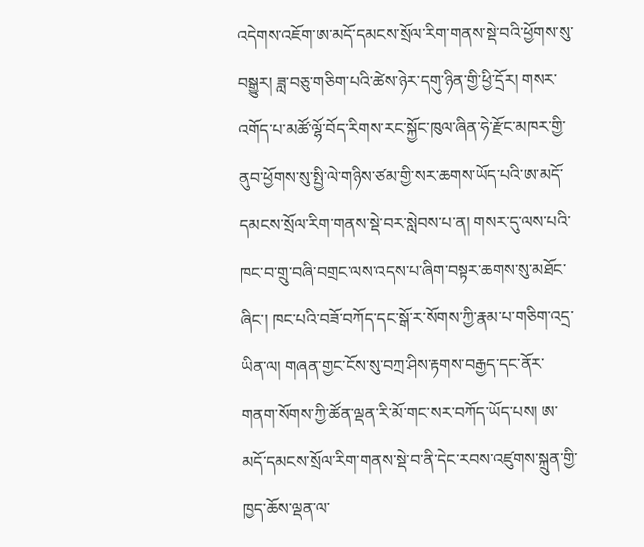འདེགས་འཇོག་ཨ་མདོ་དམངས་སྲོལ་རིག་གནས་སྡེ་བའི་ཕྱོགས་སུ་བསྒྱུར། ཟླ་བཅུ་གཅིག་པའི་ཚེས་ཉེར་དགུ་ཉིན་གྱི་ཕྱི་དྲོར། གསར་འགོད་པ་མཚོ་ལྷོ་བོད་རིགས་རང་སྐྱོང་ཁུལ་ཞིན་ཧེ་རྫོང་མཁར་གྱི་ནུབ་ཕྱོགས་སུ་སྤྱི་ལེ་གཉིས་ཙམ་གྱི་སར་ཆགས་ཡོད་པའི་ཨ་མདོ་དམངས་སྲོལ་རིག་གནས་སྡེ་བར་སླེབས་པ་ན། གསར་དུ་ལས་པའི་ཁང་བ་གྲུ་བཞི་བགྲང་ལས་འདས་པ་ཞིག་བསྟར་ཆགས་སུ་མཐོང་ཞིང་། ཁང་པའི་བཟོ་བཀོད་དང་སྒོ་ར་སོགས་ཀྱི་རྣམ་པ་གཅིག་འདྲ་ཡིན་ལ། གཞན་གྱང་ངོས་སུ་བཀྲ་ཤིས་རྟགས་བརྒྱད་དང་ནོར་གནག་སོགས་ཀྱི་ཚོན་ལྡན་རི་མོ་གང་སར་བཀོད་ཡོད་པས། ཨ་མདོ་དམངས་སྲོལ་རིག་གནས་སྡེ་བ་ནི་དེང་རབས་འཛུགས་སྐྲུན་གྱི་ཁྱད་ཆོས་ལྡན་ལ་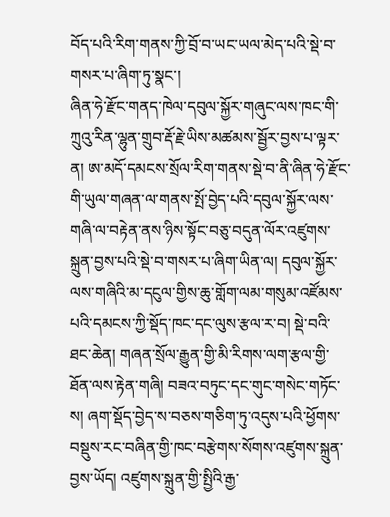བོད་པའི་རིག་གནས་ཀྱི་བྲོ་བ་ཡང་ཡལ་མེད་པའི་སྡེ་བ་གསར་པ་ཞིག་ཏུ་སྣང་།
ཞིན་ཧེ་རྫོང་གནད་ཁེལ་དབུལ་སྐྱོར་གཞུང་ལས་ཁང་གི་ཀྲུའུ་རིན་ལྷུན་གྲུབ་རྡོ་རྗེ་ཡིས་མཚམས་སྦྱོར་བྱས་པ་ལྟར་ན། ཨ་མདོ་དམངས་སྲོལ་རིག་གནས་སྡེ་བ་ནི་ཞིན་ཧེ་རྫོང་གི་ཡུལ་གཞན་ལ་གནས་སྤོ་བྱེད་པའི་དབུལ་སྐྱོར་ལས་གཞི་ལ་བརྟེན་ནས་ཉིས་སྟོང་བཅུ་བདུན་ལོར་འཛུགས་སྐྲུན་བྱས་པའི་སྡེ་བ་གསར་པ་ཞིག་ཡིན་ལ། དབུལ་སྐྱོར་ལས་གཞིའི་མ་དངུལ་གྱིས་ཆུ་གློག་ལམ་གསུམ་འཛོམས་པའི་དམངས་ཀྱི་སྡོད་ཁང་དང་ལུས་རྩལ་ར་བ། སྡེ་བའི་ཐང་ཆེན། གཞན་སྲོལ་རྒྱུན་གྱི་མི་རིགས་ལག་རྩལ་གྱི་ཐོན་ལས་རྟེན་གཞི། བཟའ་བཏུང་དང་གུང་གསེང་གཏོང་ས། ཞག་སྡོད་བྱེད་ས་བཅས་གཅིག་ཏུ་འདུས་པའི་ཕྱོགས་བསྡུས་རང་བཞིན་གྱི་ཁང་བརྩེགས་སོགས་འཛུགས་སྐྲུན་བྱས་ཡོད། འཛུགས་སྐྲུན་གྱི་སྤྱིའི་རྒྱ་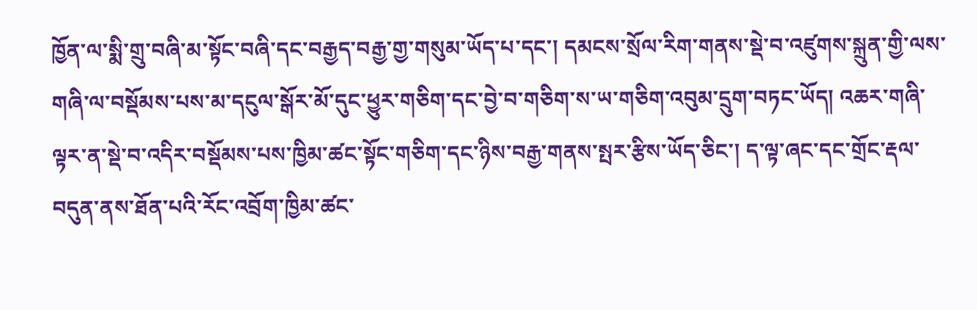ཁྱོན་ལ་སྨི་གྲུ་བཞི་མ་སྟོང་བཞི་དང་བརྒྱད་བརྒྱ་གྱ་གསུམ་ཡོད་པ་དང་། དམངས་སྲོལ་རིག་གནས་སྡེ་བ་འཛུགས་སྐྲུན་གྱི་ལས་གཞི་ལ་བསྡོམས་པས་མ་དངུལ་སྒོར་མོ་དུང་ཕྱུར་གཅིག་དང་བྱེ་བ་གཅིག་ས་ཡ་གཅིག་འབུམ་དྲུག་བཏང་ཡོད། འཆར་གཞི་ལྟར་ན་སྡེ་བ་འདིར་བསྡོམས་པས་ཁྱིམ་ཚང་སྟོང་གཅིག་དང་ཉིས་བརྒྱ་གནས་སྤར་རྩིས་ཡོད་ཅིང་། ད་ལྟ་ཞང་དང་གྲོང་རྡལ་བདུན་ནས་ཐོན་པའི་རོང་འབྲོག་ཁྱིམ་ཚང་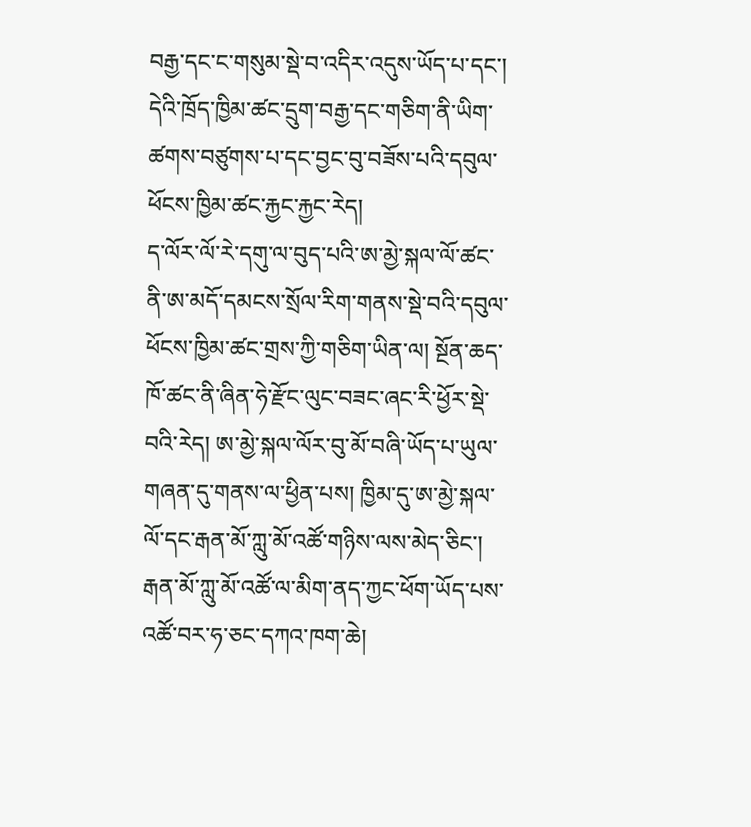བརྒྱ་དང་ང་གསུམ་སྡེ་བ་འདིར་འདུས་ཡོད་པ་དང་། དེའི་ཁྲོད་ཁྱིམ་ཚང་དྲུག་བརྒྱ་དང་གཅིག་ནི་ཡིག་ཚགས་བཙུགས་པ་དང་བྱང་བུ་བཟོས་པའི་དབུལ་ཕོངས་ཁྱིམ་ཚང་རྐྱང་རྐྱང་རེད།
ད་ལོར་ལོ་རེ་དགུ་ལ་བུད་པའི་ཨ་མྱེ་སྐལ་ལོ་ཚང་ནི་ཨ་མདོ་དམངས་སྲོལ་རིག་གནས་སྡེ་བའི་དབུལ་ཕོངས་ཁྱིམ་ཚང་གྲས་ཀྱི་གཅིག་ཡིན་ལ། སྔོན་ཆད་ཁོ་ཚང་ནི་ཞིན་ཧེ་རྫོང་ལུང་བཟང་ཞང་རི་ཕྱོར་སྡེ་བའི་རེད། ཨ་མྱེ་སྐལ་ལོར་བུ་མོ་བཞི་ཡོད་པ་ཡུལ་གཞན་དུ་གནས་ལ་ཕྱིན་པས། ཁྱིམ་དུ་ཨ་མྱེ་སྐལ་ལོ་དང་རྒན་མོ་ཀླུ་མོ་འཚོ་གཉིས་ལས་མེད་ཅིང་། རྒན་མོ་ཀླུ་མོ་འཚོ་ལ་མིག་ནད་ཀྱང་ཕོག་ཡོད་པས་འཚོ་བར་ཧ་ཅང་དཀའ་ཁག་ཆེ།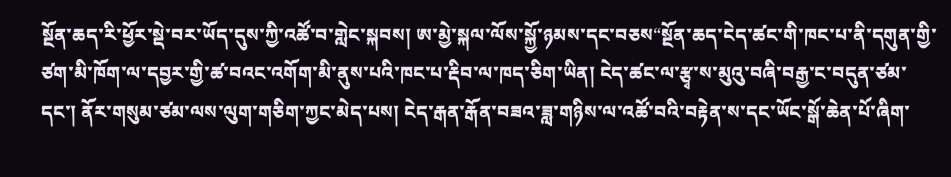སྔོན་ཆད་རི་ཕྱོར་སྡེ་བར་ཡོད་དུས་ཀྱི་འཚོ་བ་གླེང་སྐབས། ཨ་མྱེ་སྐལ་ལོས་སྐྱོ་ཉམས་དང་བཅས“སྔོན་ཆད་ངེད་ཚང་གི་ཁང་པ་ནི་དགུན་གྱི་ཙག་མི་ཁོག་ལ་དབྱར་གྱི་ཚ་བའང་འགོག་མི་ནུས་པའི་ཁང་པ་རྡིབ་ལ་ཁད་ཅིག་ཡིན། ངེད་ཚང་ལ་རྩྭ་ས་མུའུ་བཞི་བརྒྱ་ང་བདུན་ཙམ་དང་། ནོར་གསུམ་ཙམ་ལས་ལུག་གཅིག་ཀྱང་མེད་པས། ངེད་རྒན་རྒོན་བཟའ་ཟླ་གཉིས་ལ་འཚོ་བའི་བརྟེན་ས་དང་ཡོང་སྒོ་ཆེན་པོ་ཞིག་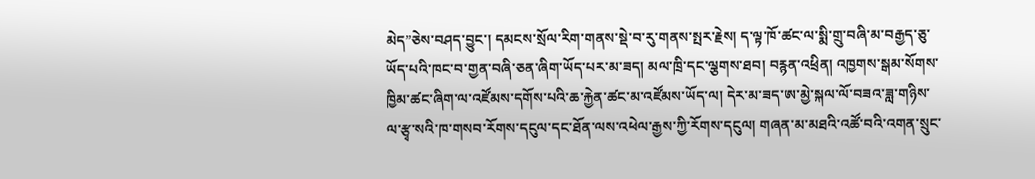མེད”ཅེས་བཤད་བྱུང་། དམངས་སྲོལ་རིག་གནས་སྡེ་བ་རུ་གནས་སྤར་རྗེས། ད་ལྟ་ཁོ་ཚང་ལ་སྨི་གྲུ་བཞི་མ་བརྒྱད་ཅུ་ཡོད་པའི་ཁང་བ་གྱན་བཞི་ཅན་ཞིག་ཡོད་པར་མ་ཟད། མལ་ཁྲི་དང་ལྕགས་ཐབ། བརྙན་འཕྲིན། འཁྱགས་སྒམ་སོགས་ཁྱིམ་ཚང་ཞིག་ལ་འཛོམས་དགོས་པའི་ཆ་རྐྱེན་ཚང་མ་འཛོམས་ཡོད་ལ། དེར་མ་ཟད་ཨ་མྱེ་སྐལ་ལོ་བཟའ་ཟླ་གཉིས་ལ་རྩྭ་སའི་ཁ་གསབ་རོགས་དངུལ་དང་ཐོན་ལས་འཕེལ་རྒྱས་ཀྱི་རོགས་དངུལ། གཞན་མ་མཐའི་འཚོ་བའི་འགན་སྲུང་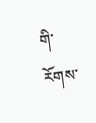གི་རོགས་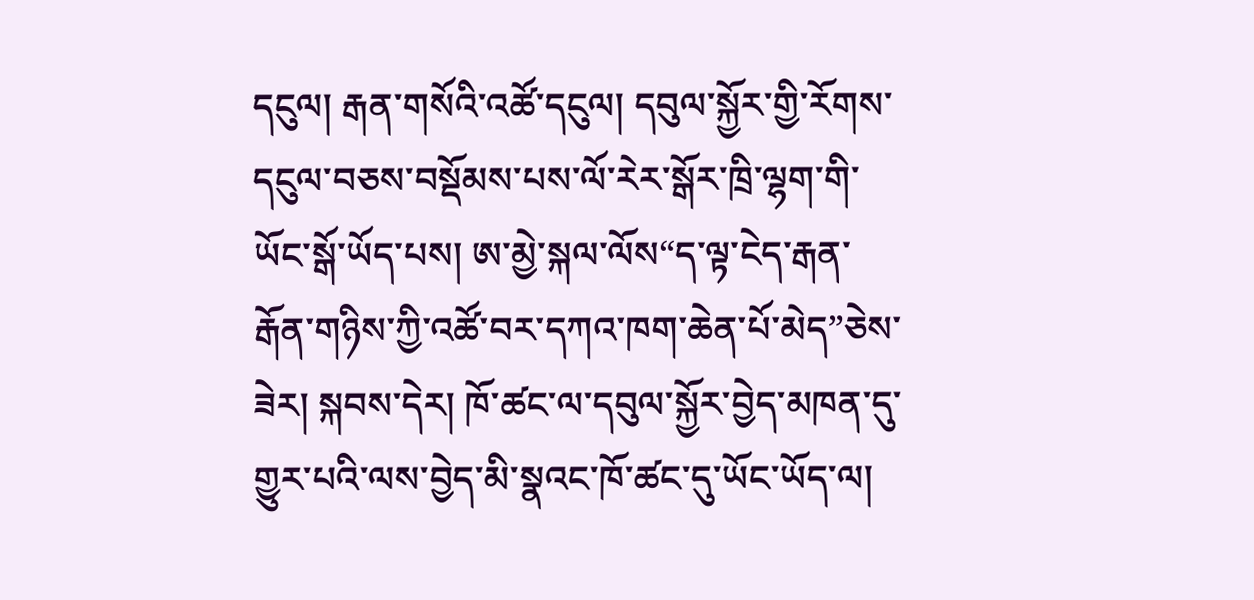དངུལ། རྒན་གསོའི་འཚོ་དངུལ། དབུལ་སྐྱོར་གྱི་རོགས་དངུལ་བཅས་བསྡོམས་པས་ལོ་རེར་སྒོར་ཁྲི་ལྷག་གི་ཡོང་སྒོ་ཡོད་པས། ཨ་མྱེ་སྐལ་ལོས“ད་ལྟ་ངེད་རྒན་རྒོན་གཉིས་ཀྱི་འཚོ་བར་དཀའ་ཁག་ཆེན་པོ་མེད”ཅེས་ཟེར། སྐབས་དེར། ཁོ་ཚང་ལ་དབུལ་སྐྱོར་བྱེད་མཁན་དུ་གྱུར་པའི་ལས་བྱེད་མི་སྣའང་ཁོ་ཚང་དུ་ཡོང་ཡོད་ལ།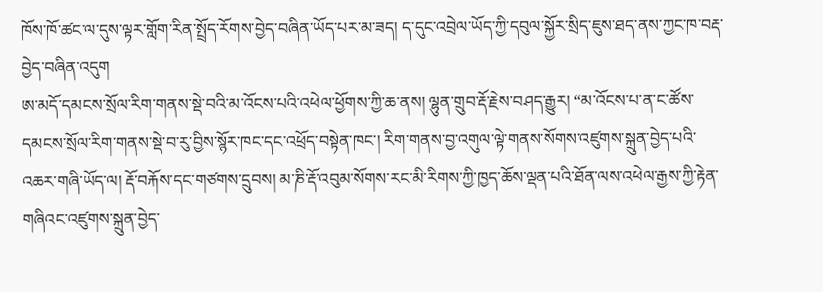ཁོས་ཁོ་ཚང་ལ་དུས་ལྟར་གློག་རིན་སྤྲོད་རོགས་བྱེད་བཞིན་ཡོད་པར་མ་ཟད། ད་དུང་འབྲེལ་ཡོད་ཀྱི་དབུལ་སྐྱོར་སྲིད་ཇུས་ཐད་ནས་ཀྱང་ཁ་བརྡ་བྱེད་བཞིན་འདུག
ཨ་མདོ་དམངས་སྲོལ་རིག་གནས་སྡེ་བའི་མ་འོངས་པའི་འཕེལ་ཕྱོགས་ཀྱི་ཆ་ནས། ལྷུན་གྲུབ་རྡོ་རྗེས་བཤད་རྒྱུར། “མ་འོངས་པ་ན་ང་ཚོས་དམངས་སྲོལ་རིག་གནས་སྡེ་བ་རུ་བྱིས་སྙོར་ཁང་དང་འཕྲོད་བསྟེན་ཁང་། རིག་གནས་བྱ་འགུལ་ལྟེ་གནས་སོགས་འཛུགས་སྐྲུན་བྱེད་པའི་འཆར་གཞི་ཡོད་ལ། རྡོ་བརྐོས་དང་གཙགས་དྲུབས། མ་ཎི་རྡོ་འབུམ་སོགས་རང་མི་རིགས་ཀྱི་ཁྱད་ཆོས་ལྡན་པའི་ཐོན་ལས་འཕེལ་རྒྱས་ཀྱི་རྟེན་གཞིའང་འཛུགས་སྐྲུན་བྱེད་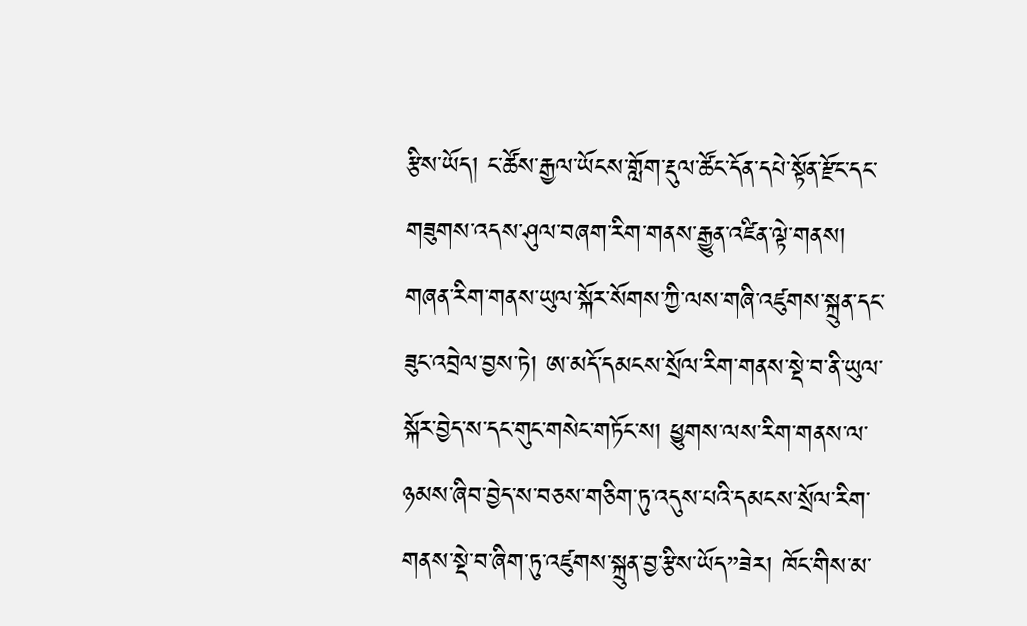རྩིས་ཡོད། ང་ཚོས་རྒྱལ་ཡོངས་གློག་རྡུལ་ཚོང་དོན་དཔེ་སྟོན་རྫོང་དང་གཟུགས་འདས་ཤུལ་བཞག་རིག་གནས་རྒྱུན་འཛིན་ལྟེ་གནས། གཞན་རིག་གནས་ཡུལ་སྐོར་སོགས་ཀྱི་ལས་གཞི་འཛུགས་སྐྲུན་དང་ཟུང་འབྲེལ་བྱས་ཏེ། ཨ་མདོ་དམངས་སྲོལ་རིག་གནས་སྡེ་བ་ནི་ཡུལ་སྐོར་བྱེད་ས་དང་གུང་གསེང་གཏོང་ས། ཕྱུགས་ལས་རིག་གནས་ལ་ཉམས་ཞིབ་བྱེད་ས་བཅས་གཅིག་ཏུ་འདུས་པའི་དམངས་སྲོལ་རིག་གནས་སྡེ་བ་ཞིག་ཏུ་འཛུགས་སྐྲུན་བྱ་རྩིས་ཡོད”ཟེར། ཁོང་གིས་མ་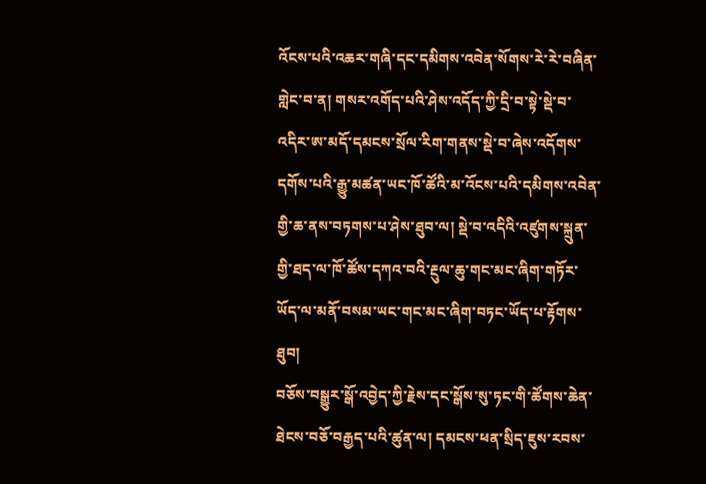འོངས་པའི་འཆར་གཞི་དང་དམིགས་འབེན་སོགས་རེ་རེ་བཞིན་གླེང་བ་ན། གསར་འགོད་པའི་ཤེས་འདོད་ཀྱི་དྲི་བ་སྟེ་སྡེ་བ་འདིར་ཨ་མདོ་དམངས་སྲོལ་རིག་གནས་སྡེ་བ་ཞེས་འདོགས་དགོས་པའི་རྒྱུ་མཚན་ཡང་ཁོ་ཚོའི་མ་འོངས་པའི་དམིགས་འབེན་གྱི་ཆ་ནས་བཏགས་པ་ཤེས་ཐུབ་ལ། སྡེ་བ་འདིའི་འཛུགས་སྐྲུན་གྱི་ཐད་ལ་ཁོ་ཚོས་དཀའ་བའི་རྔུལ་ཆུ་གང་མང་ཞིག་གཏོར་ཡོད་ལ་མནོ་བསམ་ཡང་གང་མང་ཞིག་བཏང་ཡོད་པ་རྟོགས་ཐུབ།
བཅོས་བསྒྱུར་སྒོ་འབྱེད་ཀྱི་རྗེས་དང་སྒོས་སུ་ཏང་གི་ཚོགས་ཆེན་ཐེངས་བཅོ་བརྒྱད་པའི་ཚུན་ལ། དམངས་ཕན་སྲིད་ཇུས་རབས་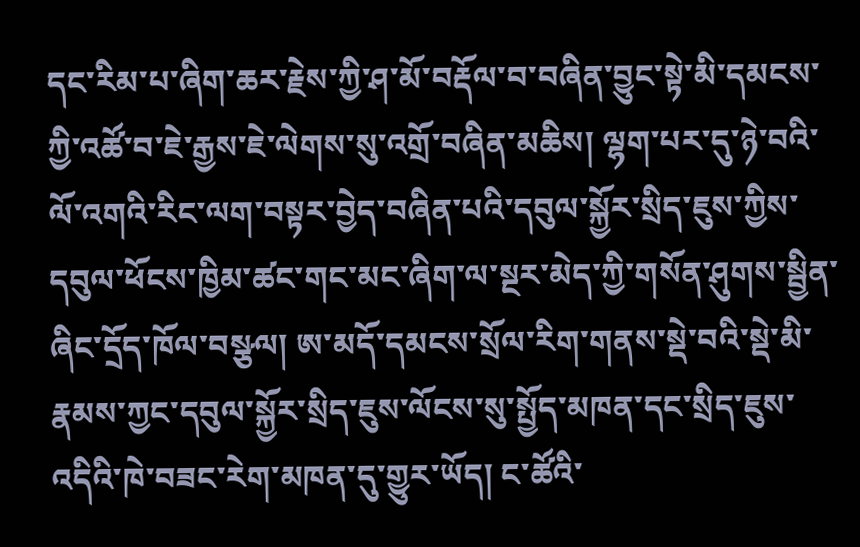དང་རིམ་པ་ཞིག་ཆར་རྗེས་ཀྱི་ཤ་མོ་བརྡོལ་བ་བཞིན་བྱུང་སྟེ་མི་དམངས་ཀྱི་འཚོ་བ་ཇེ་རྒྱས་ཇེ་ལེགས་སུ་འགྲོ་བཞིན་མཆིས། ལྷག་པར་དུ་ཉེ་བའི་ལོ་འགའི་རིང་ལག་བསྟར་བྱེད་བཞིན་པའི་དབུལ་སྐྱོར་སྲིད་ཇུས་ཀྱིས་དབུལ་ཕོངས་ཁྱིམ་ཚང་གང་མང་ཞིག་ལ་སྔར་མེད་ཀྱི་གསོན་ཤུགས་སྦྱིན་ཞིང་དྲོད་ཁོལ་བསྩལ། ཨ་མདོ་དམངས་སྲོལ་རིག་གནས་སྡེ་བའི་སྡེ་མི་རྣམས་ཀྱང་དབུལ་སྐྱོར་སྲིད་ཇུས་ལོངས་སུ་སྤྱོད་མཁན་དང་སྲིད་ཇུས་འདིའི་ཁེ་བཟང་རེག་མཁན་དུ་གྱུར་ཡོད། ང་ཚོའི་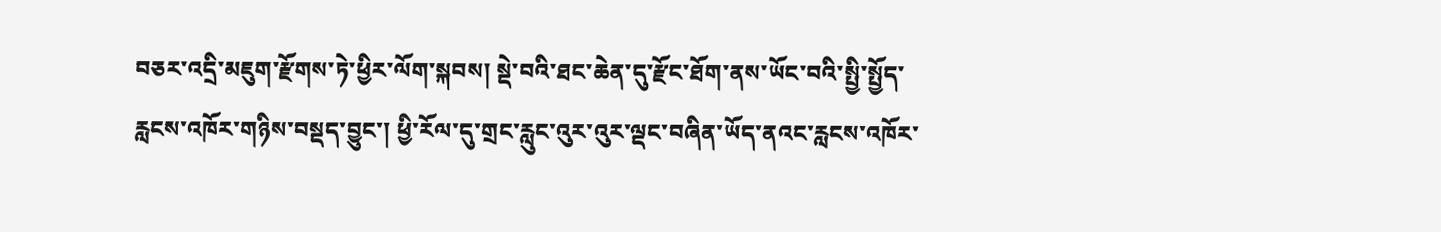བཅར་འདྲི་མཇུག་རྫོགས་ཏེ་ཕྱིར་ལོག་སྐབས། སྡེ་བའི་ཐང་ཆེན་དུ་རྫོང་ཐོག་ནས་ཡོང་བའི་སྤྱི་སྤྱོད་རླངས་འཁོར་གཉིས་བསྡད་བྱུང་། ཕྱི་རོལ་དུ་གྲང་རླུང་འུར་འུར་ལྡང་བཞིན་ཡོད་ནའང་རླངས་འཁོར་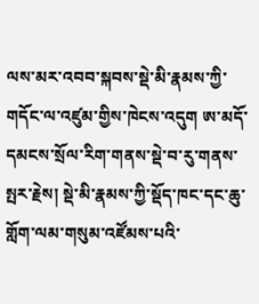ལས་མར་འབབ་སྐབས་སྡེ་མི་རྣམས་ཀྱི་གདོང་ལ་འཛུམ་གྱིས་ཁེངས་འདུག ཨ་མདོ་དམངས་སྲོལ་རིག་གནས་སྡེ་བ་རུ་གནས་སྤར་རྗེས། སྡེ་མི་རྣམས་ཀྱི་སྡོད་ཁང་དང་ཆུ་གློག་ལམ་གསུམ་འཛོམས་པའི་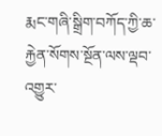རྨང་གཞི་སྒྲིག་བཀོད་ཀྱི་ཆ་རྐྱེན་སོགས་སྔོན་ལས་ལྡབ་འགྱུར་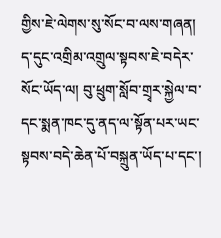གྱིས་ཇེ་ལེགས་སུ་སོང་བ་ལས་གཞན། ད་དུང་འགྲིམ་འགྲུལ་སྟབས་ཇེ་བདེར་སོང་ཡོད་ལ། བུ་ཕྲུག་སློབ་གྲྭར་སྐྱེལ་བ་དང་སྨན་ཁང་དུ་ནད་ལ་སྟོན་པར་ཡང་སྟབས་བདེ་ཆེན་པོ་བསྐྲུན་ཡོད་པ་དང་།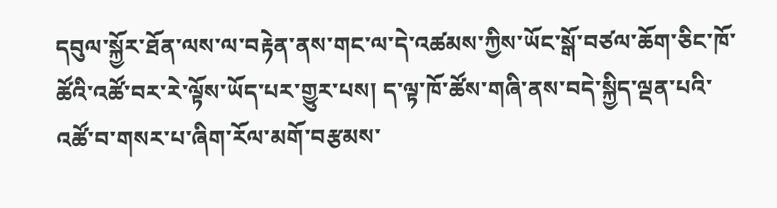དབུལ་སྐྱོར་ཐོན་ལས་ལ་བརྟེན་ནས་གང་ལ་དེ་འཚམས་ཀྱིས་ཡོང་སྒོ་བཙལ་ཆོག་ཅིང་ཁོ་ཚོའི་འཚོ་བར་རེ་ལྟོས་ཡོད་པར་གྱུར་པས། ད་ལྟ་ཁོ་ཚོས་གཞི་ནས་བདེ་སྐྱིད་ལྡན་པའི་འཚོ་བ་གསར་པ་ཞིག་རོལ་མགོ་བརྩམས་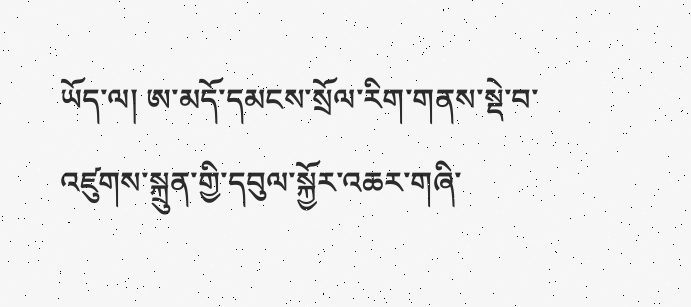ཡོད་ལ། ཨ་མདོ་དམངས་སྲོལ་རིག་གནས་སྡེ་བ་འཛུགས་སྐྲུན་གྱི་དབུལ་སྐྱོར་འཆར་གཞི་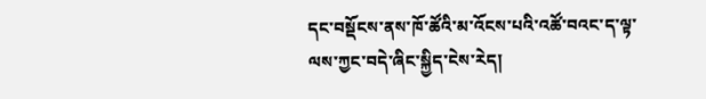དང་བསྡོངས་ནས་ཁོ་ཚོའི་མ་འོངས་པའི་འཚོ་བའང་ད་ལྟ་ལས་ཀྱང་བདེ་ཞིང་སྐྱིད་ངེས་རེད།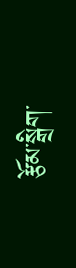རྩོམ་སྒྲིག་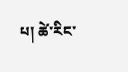པ། ཚེ་རིང་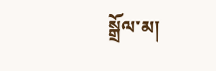སྒྲོལ་མ།